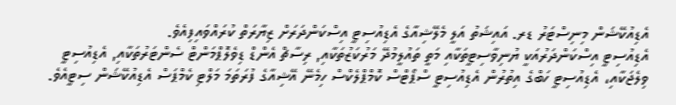އެޑިއުކޭޝަން މިނިސްޓަރު ޑރ. އައިޝަތު އަލީ މެލޭޝިއާގެ އެޑިއުސިޓީ އިސްކަންދަރަށް ޒިޔާރަތް ކުރައްވައިފިއެވެ.
އެޑިއުސިޓީ އިސްކަންދަރުއަކީ ޔުނިވާސިޓީތަކާއި މަތީ ތައުލީމުދޭ މަރުކަޒުތަކާއި, ރިސާޗް އެންޑް ޑިވެލޮޕްމަންޓް ސެންޓަރުތަކާއި, އެޑިއުސިޓީ ވިލެޖަކާއި، އެޑިއުސިޓީ ހަބްގެ އިތުރުން އެޑިއުސިޓީ ސްޕޯޓްސް ކޮމްޕްލެކްސް ހިމެނޭ އޭޝިއާގެ ފުރަތަމަ މަލްޓި ކެމްޕަސް އެޑިއުކޭޝަން ސިޓީއެވެ.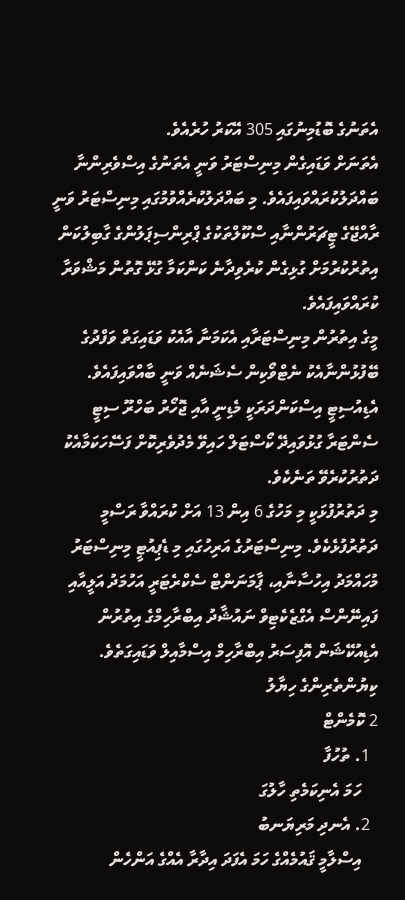އެތަނުގެ ބޮޑުމިނުގައި 305 އޭކަރު ހުރެއެވެ.
އެތަނަށް ވަޑައިގެން މިނިސްޓަރު ވަނީ އެތަނުގެ އިސްވެރިންނާ ބައްދަލުކުރައްވައިފައެވެ. މި ބައްދަލުކުރެއްވުމުގައި މިނިސްޓަރު ވަނީ ރާއްޖޭގެ ޓީޗަރުންނާއި ސްކޫލްތަކުގެ ޕްރިންސިޕަލުންގެ ގާބިލުކަން އިތުރުކުރުމަށް ގުޅިގެން ކުރެވިދާނެ ކަންކަމާ ގުޅޭ ގޮތުން މަޝްވަރާ ކުރައްވައިފައެވެ.
މީގެ އިތުރުން މިނިސްޓަރާއި އެކަމަނާ އާއެކު ވަޑައިގަތް ވަފްދުގެ ބޭފުޅުންނާއެކު ނެޓްވޯކިން ސެޝަނެއް ވަނީ ބާއްވައިފައެވެ.
އެޑިއުސިޓީ އިސްކަންދަރަކީ މެޑިނީ އާއި ޖޮހޯރު ބަހްރޫ ސިޓީ ސެންޓަރާ ގުޅުވައިދޭ ކޯސްޓަލް ހައިވޭ މެދުވެރިކޮށް ފަސޭހަކަމާއެކު ދަތުރުކުރެވޭ ތަނެކެވެ.
މި ދަތުރުފުޅަކީ މި މަހުގެ 6 އިން 13 އަށް ކުރައްވާ ރަސްމީ ދަތުރުފުޅެކެވެ. މިނިސްޓަރުގެ އަރިހުގައި މި ޑެޕިއުޓީ މިނިސްޓަރު މުހައްމަދު އިހުސާނާއި، ޕާމަނަންޓް ސެކްރެޓަރީ އަހުމަދު އަލީއާއި ފައިނޭންސް އެގްޒެކެޓިވް ނައުޝާދު އިބްރާހިމްގެ އިތުރުން އެޑިއުކޭޝަން އޮފިސަރު އިބްރާހިމް އިސްމާއިލް ވަޑައިގަތެވެ.
ކިޔުންތެރިންގެ ހިޔާލު
2 ކޮމެންޓް
  1. ތުހުފާ
    ހަމަ އެނިކަމެތި ހާލުގަ
  2. އެނދި މަރިޔަނބު
    އިސްލާމީ ޤައުމެއްގެ ހަމަ އެފަދަ އިދާރާ އެއްގެ އަންހެން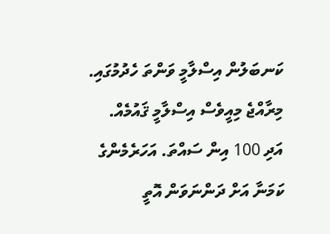ކަނބަލުން އިސްލާމީ ވަންތަ ހެދުމުގައި. މިރާއްޖެ މިއީވެސް އިސްލާމީ ޤައުމެއް. އަދި 100 އިން ސައްތަ. އަހަރެމެންގެ ކަމަނާ އަށް ދަންނަވަން އޮތީ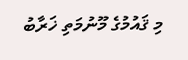މި ޤައުމުގެ މޫނުމަތި ޚަރާބު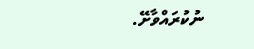ނުކުރައްވާށޭ.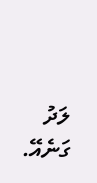ލަދު ގަނެއޭ.